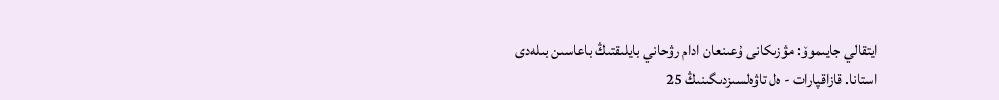ايتقالي جايىموۆ: مۋزىكانى ۇعىنعان ادام رۋحاني بايلىقتىڭ باعاسىن بىلەدى
استانا. قازاقپارات - ەل تاۋەلسىزدىگىنىڭ 25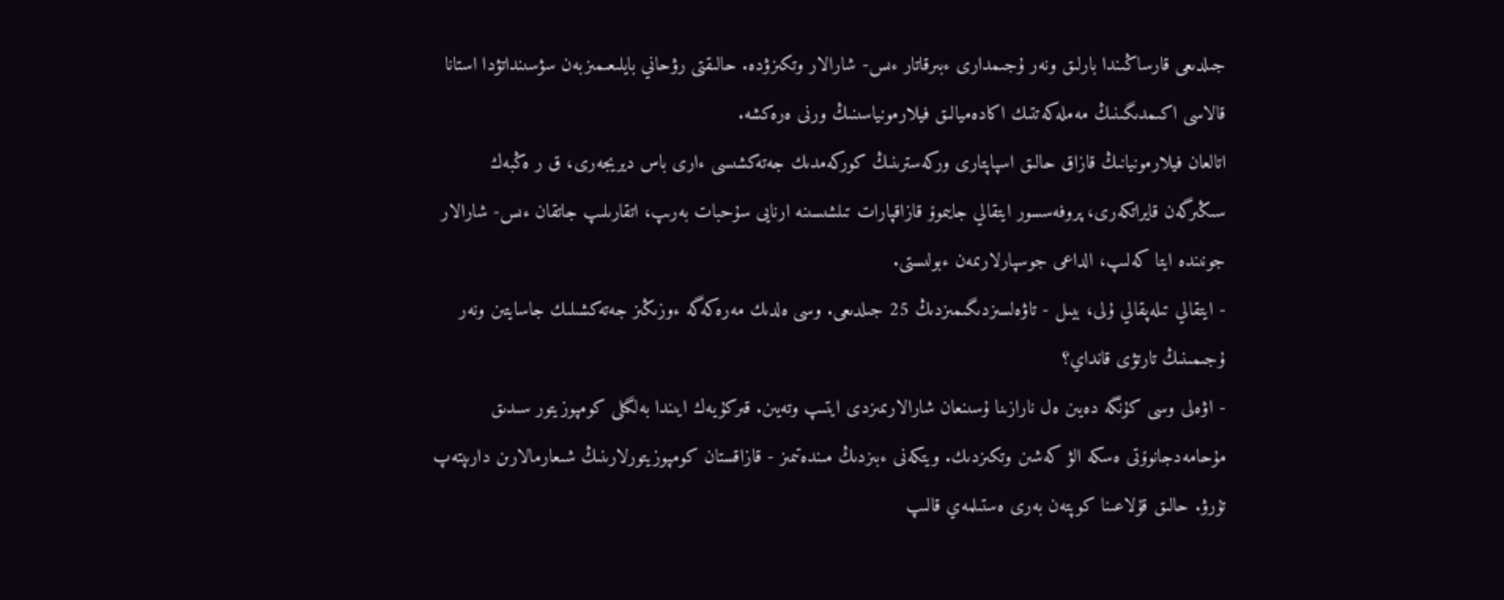جىلدىعى قارساڭىندا بارلىق ونەر ۇجىمدارى ءبىرقاتار ءىس- شارالار وتكىزۋدە. حالىقتى رۋحاني بايلىعىمىزبەن سۋسىنداتۋدا استانا قالاسى اكىمدىگىنىڭ مەملەكەتتىك اكادەميالىق فيلارمونياسىنىڭ ورنى ەرەكشە.
اتالعان فيلارمونيانىڭ قازاق حالىق اسپاپتارى وركەسترىنىڭ كوركەمدىك جەتەكشىسى ءارى باس ديريجەرى، ق ر ەڭبەك سىڭىرگەن قايراتكەرى، پروفەسسور ايتقالي جايىموۆ قازاقپارات تىلشىسىنە ارنايى سۇحبات بەرىپ، اتقارىلىپ جاتقان ءىس- شارالار جونىندە ايتا كەلىپ، الداعى جوسپارلارىمەن ءبولىستى.
- ايتقالي تىلەپقالي ۇلى، بيىل - تاۋەلسىزدىگىمىزدىڭ 25 جىلدىعى. وسى ەلدىك مەرەكەگە ءوزىڭىز جەتەكشىلىك جاسايتىن ونەر ۇجىمىنىڭ تارتۋى قانداي؟
- اۋەلى وسى كۇنگە دەيىن ەل نارازىنا ۇسىنعان شارالارىمىزدى ايتىپ وتەيىن. قىركۇيەك ايىندا بەلگىلى كومپوزيتور سىدىق مۇحامەدجانوۆتى ەسكە الۋ كەشىن وتكىزدىك. ويتكەنى ءبىزدىڭ مىندەتىمىز - قازاقستان كومپوزيتورلارىنىڭ شىعارمالارىن دارىپتەپ تۇرۋ. حالىق قۇلاعىنا كوپتەن بەرى ەستىلمەي قالىپ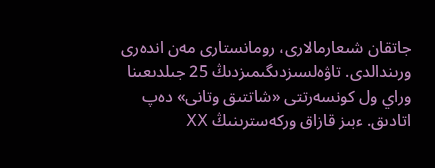جاتقان شىعارمالارى، رومانستارى مەن اندەرى ورىندالدى. تاۋەلسىزدىگىمىزدىڭ 25 جىلدىعىنا وراي ول كونسەرتتى «شاتتىق وتانى» دەپ اتادىق. ءبىز قازاق وركەسترىنىڭ ⅩⅩ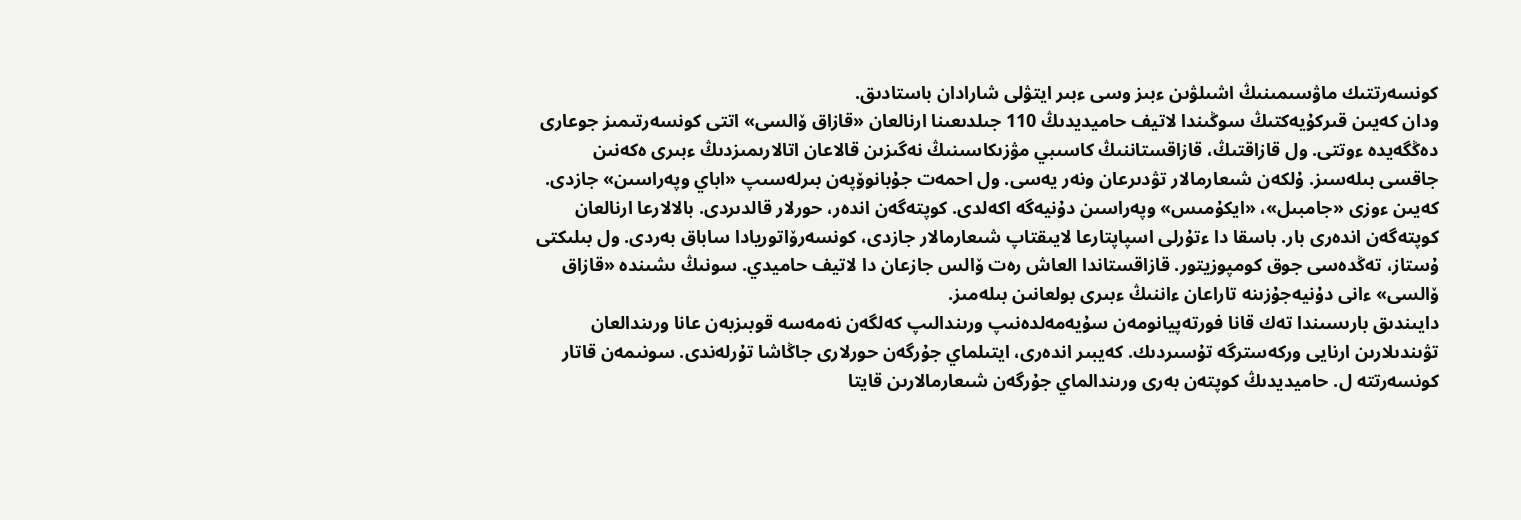كونسەرتتىك ماۋسىمىنىڭ اشىلۋىن ءبىز وسى ءبىر ايتۋلى شارادان باستادىق.
ودان كەيىن قىركۇيەكتىڭ سوڭىندا لاتيف حاميديدىڭ 110 جىلدىعىنا ارنالعان «قازاق ۆالسى» اتتى كونسەرتىمىز جوعارى دەڭگەيدە ءوتتى. ول قازاقتىڭ، قازاقستاننىڭ كاسىبي مۋزىكاسىنىڭ نەگىزىن قالاعان اتالارىمىزدىڭ ءبىرى ەكەنىن جاقسى بىلەسىز. ۇلكەن شىعارمالار تۋدىرعان ونەر يەسى. ول احمەت جۇبانوۆپەن بىرلەسىپ «اباي وپەراسىن» جازدى. كەيىن ءوزى «جامبىل»، «ايكۇمىس» وپەراسىن دۇنيەگە اكەلدى. كوپتەگەن اندەر، حورلار قالدىردى. بالالارعا ارنالعان كوپتەگەن اندەرى بار. باسقا دا ءتۇرلى اسپاپتارعا لايىقتاپ شىعارمالار جازدى، كونسەرۆاتوريادا ساباق بەردى. ول بىلىكتى ۇستاز، تەڭدەسى جوق كومپوزيتور. قازاقستاندا العاش رەت ۆالس جازعان دا لاتيف حاميدي. سونىڭ ىشىندە «قازاق ۆالسى» ءانى دۇنيەجۇزىنە تاراعان ءاننىڭ ءبىرى بولعانىن بىلەمىز.
دايىندىق بارىسىندا تەك قانا فورتەپيانومەن سۇيەمەلدەنىپ ورىندالىپ كەلگەن نەمەسە قوبىزبەن عانا ورىندالعان تۋىندىلارىن ارنايى وركەسترگە تۇسىردىك. كەيبىر اندەرى، ايتىلماي جۇرگەن حورلارى جاڭاشا تۇرلەندى. سونىمەن قاتار كونسەرتتە ل. حاميديدىڭ كوپتەن بەرى ورىندالماي جۇرگەن شىعارمالارىن قايتا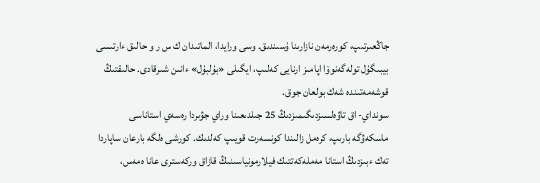جاڭعىرتىپ، كورەرمەن نازارىنا ۇسىندىق. وسى ورايدا، الماتىدان ك س ر و حالىق ءارتىسى بيبىگۇل تولەگەنوۆا اپامىز ارنايى كەلىپ، ايگىلى «بۇلبۇل» ءانىن شىرقادى. حالىقتىڭ قوشەمەتىندە شەك بولعان جوق.
سونداي- اق تاۋەلسىزدىگىمىزدىڭ 25 جىلدىعىنا وراي جۋىردا رەسەي استاناسى ماسكەۋگە بارىپ، كرەمل زالىندا كونسەرت قويىپ كەلدىك. كورشى ەلگە بارعان ساپاردا تەك ءبىزدىڭ استانا مەملەكەتتىك فيلارمونياسىنىڭ قازاق وركەسترى عانا ەمەس،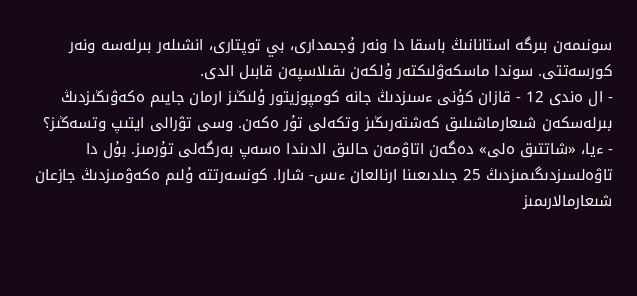سونىمەن بىرگە استانانىڭ باسقا دا ونەر ۇجىمدارى، بي توپتارى، انشىلەر بىرلەسە ونەر كورسەتتى. سوندا ماسكەۋلىكتەر ۇلكەن ىقىلاسپەن قابىل الدى.
- ال ەندى 12 - قازان كۇنى ءسىزدىڭ جانە كومپوزيتور ۇلىڭىز ارمان جايىم ەكەۋىڭىزدىڭ بىرلەسكەن شىعارماشىلىق كەشتەرىڭىز وتكەلى تۇر ەكەن. وسى تۋرالى ايتىپ وتسەڭىز؟
- ءيا، «شاتتىق ەلى» دەگەن اتاۋمەن حالىق الدىندا ەسەپ بەرگەلى تۇرمىز. بۇل دا تاۋەلسىزدىگىمىزدىڭ 25 جىلدىعىنا ارنالعان ءىس- شارا. كونسەرتتە ۇلىم ەكەۋمىزدىڭ جازعان شىعارمالارىمىز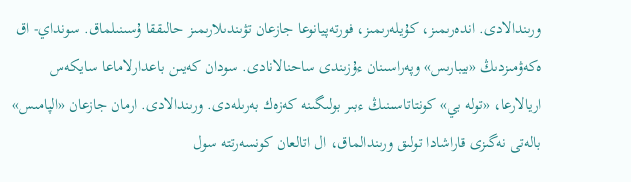ورىندالادى. اندەرىمىز، كۇيلەرىمىز، فورتەپيانوعا جازعان تۋىندىلارىمىز حالىققا ۇسىنىلماق. سونداي- اق ەكەۋمىزدىڭ «بيبارىس» وپەراسىنان ءۇزىندى ساحنالانادى. سودان كەيىن باعدارلاماعا سايكەس اريالارعا، «تولە بي» كونتاتاسىنىڭ ءبىر بولىگىنە كەزەك بەرىلەدى. ورىندالادى. ارمان جازعان «الپامىس» بالەتى نەگىزى قاراشادا تولىق ورىندالماق، ال اتالعان كونسەرتتە سول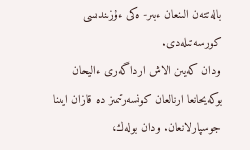بالەتتەن الىنعان ءبىر- ەكى ءۇزىندىسى كورسەتىلەدى.
ودان كەيىن الاش ارداگەرى ءاليحان بوكەيحانعا ارنالعان كونسەرتىمىز دە قازان ايىنا جوسپارلانعان. ودان بولەك،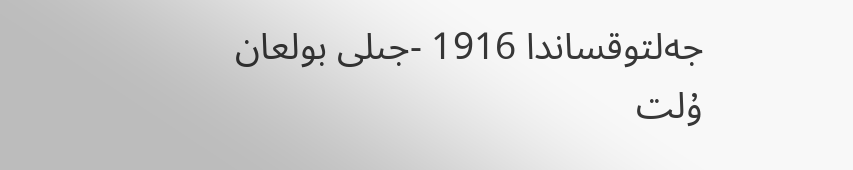جەلتوقساندا 1916 -جىلى بولعان ۇلت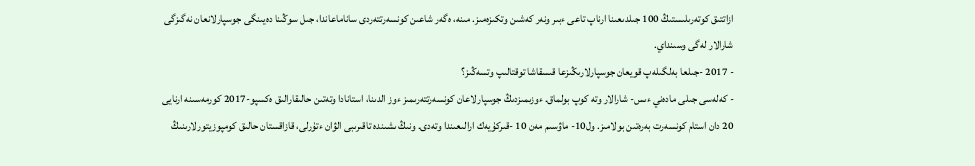ازاتتىق كوتەرىلىستىڭ 100 جىلدىعىنا ارناپ تاعى ءبىر ونەر كەشىن وتكىزەمىز. مىنە، ەگەر شاعىن كونسەرتتەردى ساناماعاندا، جىل سوڭىنا دەيىنگى جوسپارلانعان نەگىزگى شارالار لەگى وسىنداي.
- 2017 -جىلعا بەلگىلەپ قويعان جوسپارلارىڭىزعا قىسقاشا توقتالىپ وتسەڭىز؟
- كەلەسى جىلى مادەني ءىس- شارالار وتە كوپ بولماق. ءوزىمىزدىڭ جوسپارلاعان كونسەرتتەرىمىز ءوز الدىنا، استانادا وتەتىن حالىقارالىق ەكسپو-2017 كورمەسىنە ارنايى 20 دان استام كونسەرت بەرەتىن بولامىز. ول10- ماۋسىم مەن 10 -قىركۇيەك ارالىعىندا وتەدى. ونىڭ ىشىندە تاقىرىبى الۋان ءتۇرلى، قازاقستان حالىق كومپوزيتورلارىنىڭ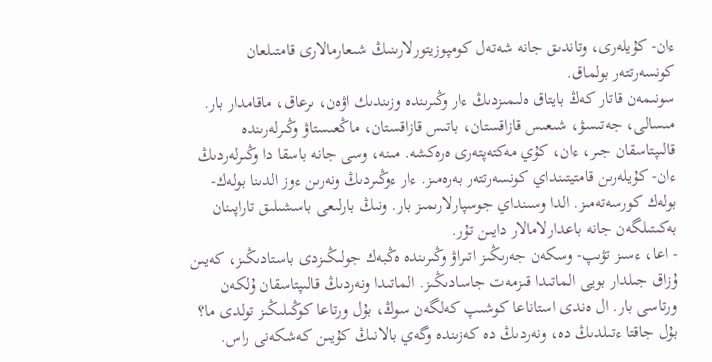ءان- كۇيلەرى، وتاندىق جانە شەتەل كومپوزيتورلارىنىڭ شىعارمالارى قامتىلعان كونسەرتتەر بولماق.
سونىمەن قاتار كەڭ بايتاق ەلىمىزدىڭ ءار وڭىرىندە وزىندىك اۋەن، ىرعاق، ماقامدار بار. مىسالى، جەتىسۋ، شىعىس قازاقستان، باتىس قازاقستان، ماڭعىستاۋ وڭىرلەرىندە قالىپتاسقان جىر، ءان، كۇي مەكتەپتەرى ەرەكشە. مىنە، وسى جانە باسقا دا وڭىرلەردىڭ ءان- كۇيلەرىن قامتيتىنداي كونسەرتتەر بەرەمىز. ءار ءوڭىردىڭ ونەرىن ءوز الدىنا بولەك- بولەك كورسەتەمىز. الدا وسىنداي جوسپارلارىمىز بار. ونىڭ بارلىعى باسشىلىق تاراپىنان بەكىتىلگەن جانە باعدارلامالار دايىن تۇر.
- اعا، ءسىز تۋىپ- وسكەن جەرىڭىز اتىراۋ وڭىرىندە ەڭبەك جولىڭىزدى باستادىڭىز، كەيىن ۇزاق جىلدار بويى الماتىدا قىزمەت جاسادىڭىز. الماتىدا ونەردىڭ قالىپتاسقان ۇلكەن ورتاسى بار. ال ەندى استاناعا كوشىپ كەلگەن سوڭ، بۇل ورتاعا كوڭىلىڭىز تولدى ما؟ بۇل جاقتا ءتىلدىڭ دە، ونەردىڭ دە كەزىندە وگەي بالانىڭ كۇيىن كەشكەنى راس.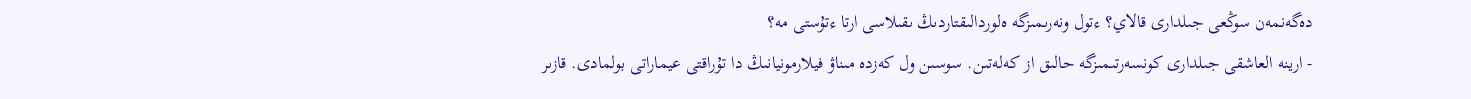دەگەنمەن سوڭعى جىلدارى قالاي؟ ءتول ونەرىمىزگە ەلوردالىقتاردىڭ ىقىلاسى ارتا ءتۇستى مە؟
- ارينە العاشقى جىلدارى كونسەرتىمىزگە حالىق از كەلەتىن. سوسىن ول كەزدە مىناۋ فيلارمونيانىڭ دا تۇراقتى عيماراتى بولمادى. قازىر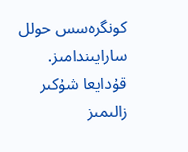كونگرەسس حولل سارايىندامىز. قۇدايعا شۇكىر زالىمىز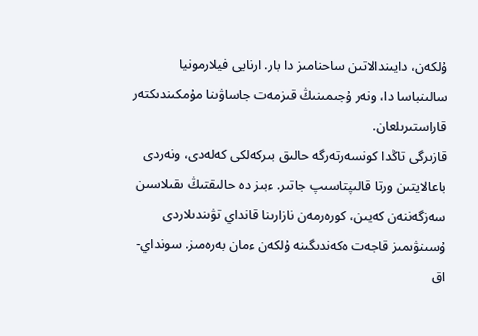ۇلكەن، دايىندالاتىن ساحنامىز دا بار. ارنايى فيلارمونيا سالىنباسا دا، ونەر ۇجىمىنىڭ قىزمەت جاساۋىنا مۇمكىندىكتەر قاراستىرىلعان.
قازىرگى تاڭدا كونسەرتەرگە حالىق بىركەلكى كەلەدى، ونەردى باعالايتىن ورتا قالىپتاسىپ جاتىر. ءبىز دە حالىقتىڭ ىقىلاسىن سەزگەننەن كەيىن، كورەرمەن نازارىنا قانداي تۋىندىلاردى ۇسىنۋىمىز قاجەت ەكەندىگىنە ۇلكەن ءمان بەرەمىز. سونداي- اق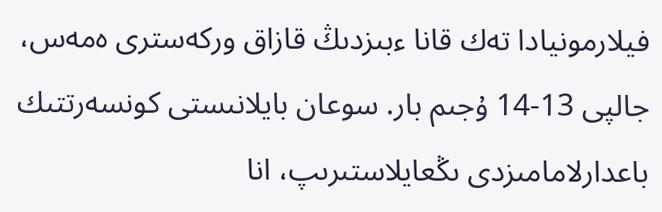فيلارمونيادا تەك قانا ءبىزدىڭ قازاق وركەسترى ەمەس، جالپى 13-14 ۇجىم بار. سوعان بايلانىستى كونسەرتتىك باعدارلامامىزدى ىڭعايلاستىرىپ، انا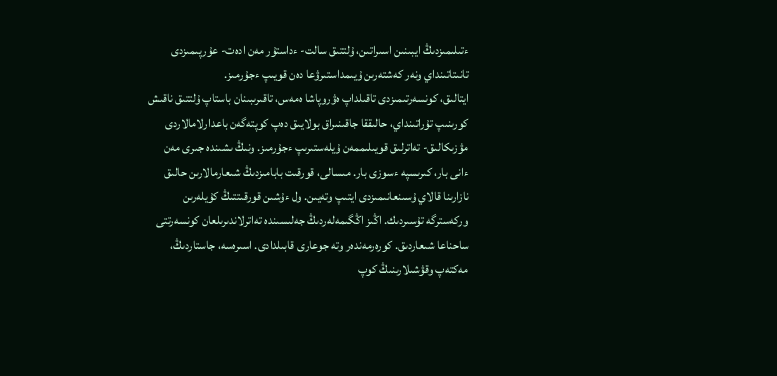ءتىلىمىزدىڭ ايبىنىن اسىراتىن، ۇلتتىق سالت- ءداستۇر مەن ادەت- عۇرپىمىزدى تانىتاتىنداي ونەر كەشتەرىن ۇيىمداستىرۋعا دەن قويىپ ءجۇرمىز.
ايتالىق، كونسەرتىمىزدى تاقىلداپ ەۋروپاشا ەمەس، تاقىرىبىنان باستاپ ۇلتتىق ناقىش كورىنىپ تۇراتىنداي، حالىققا جاقىنىراق بولايىق دەپ كوپتەگەن باعدارلامالاردى مۋزىكالىق- تەاترلىق قويىلىممەن ۇيلەستىرىپ ءجۇرمىز. ونىڭ ىشىندە جىرى مەن ءانى بار، كىرىسپە ءسوزى بار. مىسالى، قورقىت بابامىزدىڭ شىعارمالارىن حالىق نازارىنا قالاي ۇسىنعانىمىزدى ايتىپ وتەيىن. ول ءۇشىن قورقىتتىڭ كۇيلەرىن وركەسترگە تۇسىردىك. اڭىز اڭگىمەلەردىڭ جەلىسىندە تەاترلاندىرىلعان كونسەرتتى ساحناعا شىعاردىق. كورەرمەندەر وتە جوعارى قابىلدادى. اسىرەسە، جاستاردىڭ، مەكتەپ وقۋشىلارىنىڭ كوپ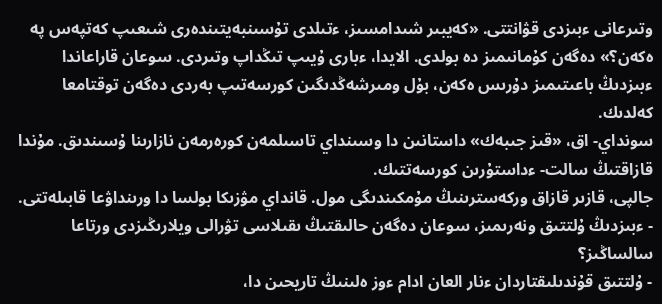وتىرعانى ءبىزدى قۋانتتى. «كەيبىر شىدامسىز، ءتىلدى تۇسىنبەيتىندەرى شىعىپ كەتپەس پە ەكەن؟» دەگەن كۇمانىمىز دە بولدى. الايدا، ءبارى ۇيىپ تىڭداپ وتىردى. سوعان قاراعاندا ءبىزدىڭ باعىتىمىز دۇرىس ەكەن، بۇل ومىرشەڭدىگىن كورسەتىپ بەردى دەگەن توقتامعا كەلدىك.
سونداي- اق، «قىز جىبەك» داستانىن دا وسىنداي تاسىلمەن كورەرمەن نازارىنا ۇسىندىق. مۇندا قازاقتىڭ سالت- ءداستۇرىن كورسەتتىك.
جالپى، قازىر قازاق وركەسترىنىڭ مۇمكىندىگى مول. قانداي مۋزىكا بولسا دا ورىنداۋعا قابىلەتتى.
- ءبىزدىڭ ۇلتتىق ونەرىمىز، سوعان دەگەن حالىقتىڭ ىقىلاسى تۋرالى ويلارىڭىزدى ورتاعا سالساڭىز؟
- ۇلتتىق قۇندىلىقتاردان ءنار العان ادام ءوز ەلىنىڭ تاريحىن دا،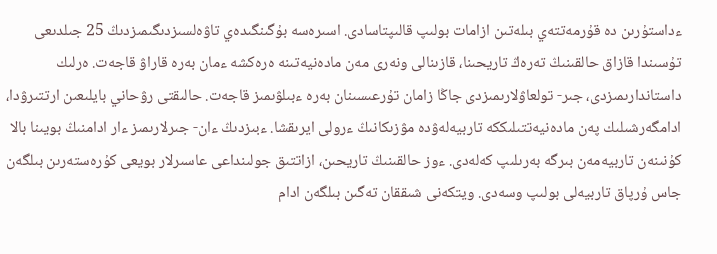ءداستۇرىن دە قۇرمەتتەي بىلەتىن ازامات بولىپ قالىپتاسادى. اسىرەسە بۇگىنگىدەي تاۋەلسىزدىگىمىزدىڭ 25 جىلدىعى تۇسىندا قازاق حالقىنىڭ تەرەڭ تاريحىنا، قازىنالى ونەرى مەن مادەنيەتىنە ەرەكشە ءمان بەرە قاراۋ قاجەت. ەرلىك داستاندارىمىزدى، جىر- تولعاۋلارىمىزدى جاڭا زامان تۇرعىسىنان بەرە ءبىلۋىمىز قاجەت. حالىقتى رۋحاني بايلىعىن ارتتىرۋدا، ادامگەرشىلىك پەن مادەنيەتتىلىككە تاربيەلەۋدە مۋزىكانىڭ ءرولى ايرىقشا. ءبىزدىڭ ءان- جىرلارىمىز ءار ادامنىڭ بويىنا بالا كۇنىنەن تاربيەمەن بىرگە بەرىلىپ كەلەدى. ءوز حالقىنىڭ تاريحىن، ازاتتىق جولىنداعى عاسىرلار بويعى كۇرەستەرىن بىلگەن جاس ۇرپاق تاربيەلى بولىپ وسەدى. ويتكەنى شىققان تەگىن بىلگەن ادام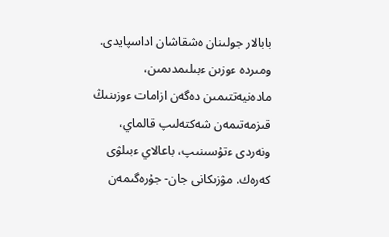بابالار جولىنان ەشقاشان اداسپايدى.
ومىردە ءوزىن ءبىلىمدىمىن، مادەنيەتتىمىن دەگەن ازامات ءوزىنىڭ قىزمەتىمەن شەكتەلىپ قالماي، ونەردى ءتۇسىنىپ، باعالاي ءبىلۋى كەرەك. مۋزىكانى جان- جۇرەگىمەن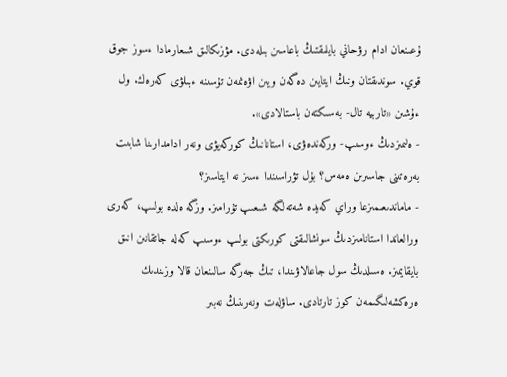ۇعىنعان ادام رۋحاني بايلىقتىڭ باعاسىن بىلەدى. مۋزىكالىق شىعارمادا ءسوز جوق قوي. سوندىقتان ونىڭ ايتايىن دەگەن ويىن اۋەنمەن تۇسىنە ءبىلۋى كەرەك. ول ءۇشىن «تاربيە تال- بەسىكتەن باستالادى».
- ەلىمىزدىڭ ءوسىپ- وركەندەۋى، استانانىڭ كوركەيۋى ونەر ادامدارىنا شابىت بەرەتىنى جاسىرىن ەمەس؟ بۇل تۋراسىندا ءسىز نە ايتاسىز؟
- ماماندىعىمىزعا وراي كەيدە شەتەلگە شىعىپ تۇرامىز. وزگە ەلدە بولىپ، كەرى ورالعاندا استانامىزدىڭ سونشالىقتى كورىكتى بولىپ ءوسىپ كەلە جاتقانىن انىق بايقايمىز. ەسىلدىڭ سول جاعالاۋىندا، تىڭ جەرگە سالىنعان قالا وزىندىك ەرەكشەلىگىمەن كوز تارتادى. ساۋلەت ونەرىنىڭ نەبىر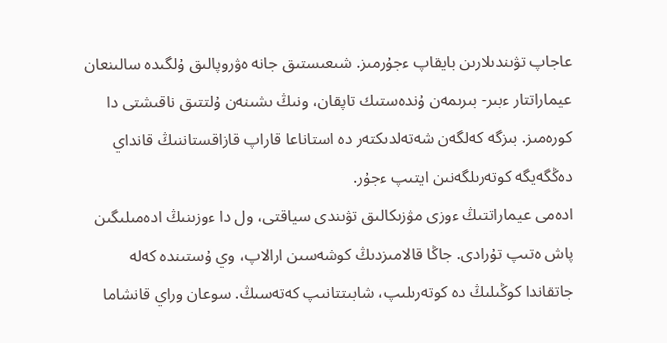عاجاپ تۋىندىلارىن بايقاپ ءجۇرمىز. شىعىستىق جانە ەۋروپالىق ۇلگىدە سالىنعان عيماراتتار ءبىر- بىرىمەن ۇندەستىك تاپقان، ونىڭ ىشىنەن ۇلتتىق ناقىشتى دا كورەمىز. بىزگە كەلگەن شەتەلدىكتەر دە استاناعا قاراپ قازاقستاننىڭ قانداي دەڭگەيگە كوتەرىلگەنىن ايتىپ ءجۇر.
ادەمى عيماراتتىڭ ءوزى مۋزىكالىق تۋىندى سياقتى، ول دا ءوزىنىڭ ادەمىلىگىن پاش ەتىپ تۇرادى. جاڭا قالامىزدىڭ كوشەسىن ارالاپ، وي ۇستىندە كەلە جاتقاندا كوڭىلىڭ دە كوتەرىلىپ، شابىتتانىپ كەتەسىڭ. سوعان وراي قانشاما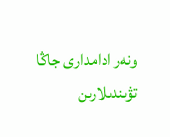ونەر ادامدارى جاڭا تۋىندىلارىن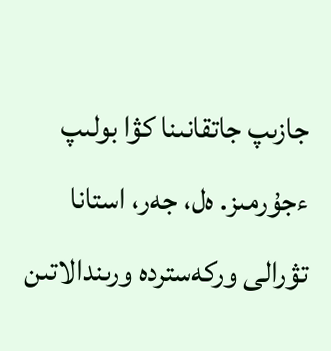جازىپ جاتقانىنا كۋا بولىپ ءجۇرمىز. ەل، جەر، استانا تۋرالى وركەستردە ورىندالاتىن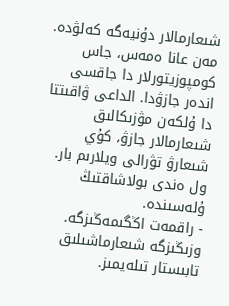شىعارمالار دۇنيەگە كەلۋدە. مەن عانا ەمەس، جاس كومپوزيتورلار دا جاقسى اندەر جازۋدا. الداعى ۋاقىتتا دا ۇلكەن مۋزىكالىق شىعارمالار جازۋ، كۇي شىعارۋ تۋرالى ويلارىم بار. ول ەندى بولاشاقتىڭ ۇلەسىندە.
- راقمەت اڭگىمەڭىزگە. وزىڭىزگە شىعارماشىلىق تابىستار تىلەيمىز.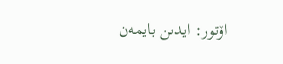اۆتور: ايدىن بايمەن